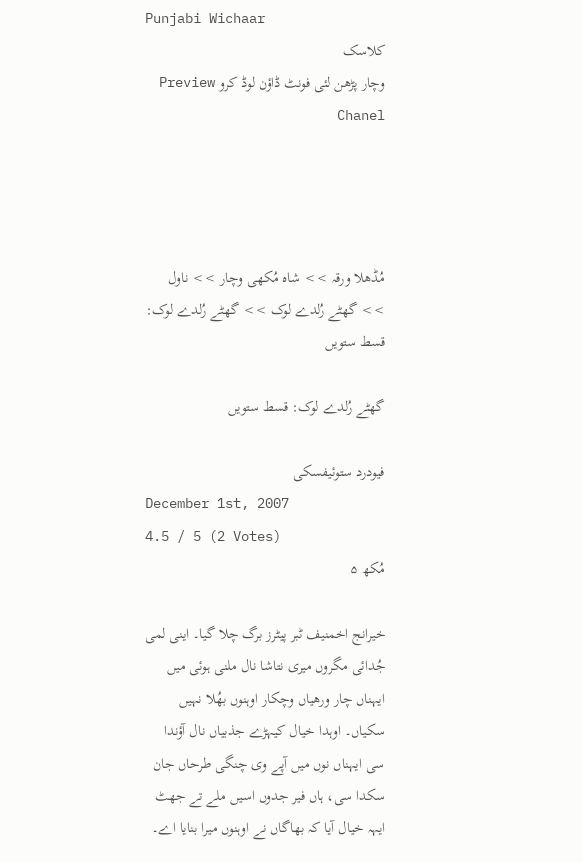Punjabi Wichaar
کلاسک
وچار پڑھن لئی فونٹ ڈاؤن لوڈ کرو Preview Chanel




مُڈھلا ورقہ >> شاہ مُکھی وچار >> ناول >> گھٹے رُلدے لوک >> گھٹے رُلدے لوک: قسط ستویں

گھٹے رُلدے لوک: قسط ستویں

فیودرد ستوئیفسکی
December 1st, 2007
4.5 / 5 (2 Votes)
مُکھ ۵

خیرانج اخمنیف ٹبر پیٹرز برگ چلا گیا۔ اینی لمی جُدائی مگروں میری نتاشا نال ملنی ہوئی میں ایہناں چار ورھیاں وچکار اوہنوں بھُلا نہیں سکیاں۔ اوہدا خیال کیہڑے جذبیاں نال آؤندا سی ایہناں نوں میں آپے وی چنگی طرحاں جان سکدا سی، ہاں فیر جدوں اسیں ملے تے جھٹ ایہہ خیال آیا کہ بھاگاں نے اوہنوں میرا بنایا اے۔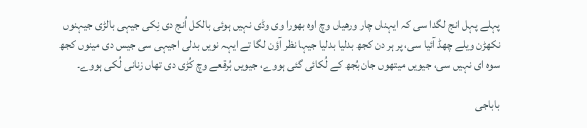پہلے پہل انج لگدا سی کہ ایہناں چار ورھیاں وچ اوہ بھورا وی وڈی نہیں ہوئی بالکل اُنج دی نِکی جیہی بالڑی جیہنوں نکھڑن ویلے چھڈ آئیا سی، پر ہر دن کجھ بدلیا بدلیا جیہا نظر آؤن لگا تے ایہہ نویں بدلی اجیہی سی جیس دی مینوں کجھ سوہ ای نہیں سی، جیویں میتھوں جان بُجھ کے لُکائی گئی ہووے، جیویں بُرقعے وچ کُڑی دی تھاں زنانی لُکی ہووے۔

باباجی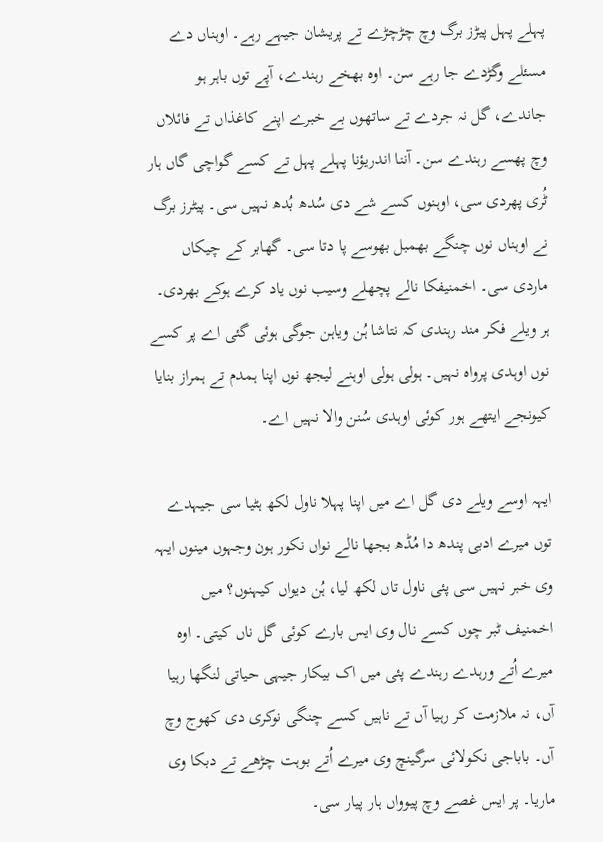پہلے پہل پیڑز برگ وچ چڑچڑے تے پریشان جیہے رہے۔ اوہناں دے مسئلے وگڑدے جا رہے سن۔ اوہ بھخے رہندے، آپے توں باہر ہو جاندے، گل نہ جردے تے ساتھوں بے خبرے اپنے کاغذاں تے فائلاں وچ پھسے رہندے سن۔ آننا اندریؤنا پہلے پہل تے کسے گواچی گاں ہار ٹُری پھردی سی، اوہنوں کسے شے دی سُدھ بُدھ نہیں سی۔ پیٹرز برگ نے اوہناں نوں چنگے بھمبل بھوسے پا دتا سی۔ گھابر کے چیکاں ماردی سی۔ اخمنیفکا نالے پچھلے وسیب نوں یاد کرے ہوکے بھردی۔ ہر ویلے فکر مند رہندی کہ نتاشا ہُن ویاہن جوگی ہوئی گئی اے پر کسے نوں اوہدی پرواہ نہیں۔ ہولی ہولی اوہنے لیجھ نوں اپنا ہمدم تے ہمراز بنایا کیونجے ایتھے ہور کوئی اوہدی سُنن والا نہیں اے۔

ایہہ اوسے ویلے دی گل اے میں اپنا پہلا ناول لکھ ہٹیا سی جیہدے توں میرے ادبی پندھ دا مُڈھ بجھا نالے نواں نکور ہون وجہوں مینوں ایہہ وی خبر نہیں سی پئی ناول تاں لکھ لیا، ہُن دیواں کیہنوں؟ میں اخمنیف ٹبر چوں کسے نال وی ایس بارے کوئی گل ناں کیتی۔ اوہ میرے اُتے ورہدے رہندے پئی میں اک بیکار جیہی حیاتی لنگھا رہیا آں، نہ ملازمت کر رہیا آں تے ناہیں کسے چنگی نوکری دی کھوج وچ آں۔ باباجی نکولائی سرگینچ وی میرے اُتے بوہت چڑھے تے دبکا وی ماریا۔ پر ایس غصے وچ پیوواں ہار پیار سی۔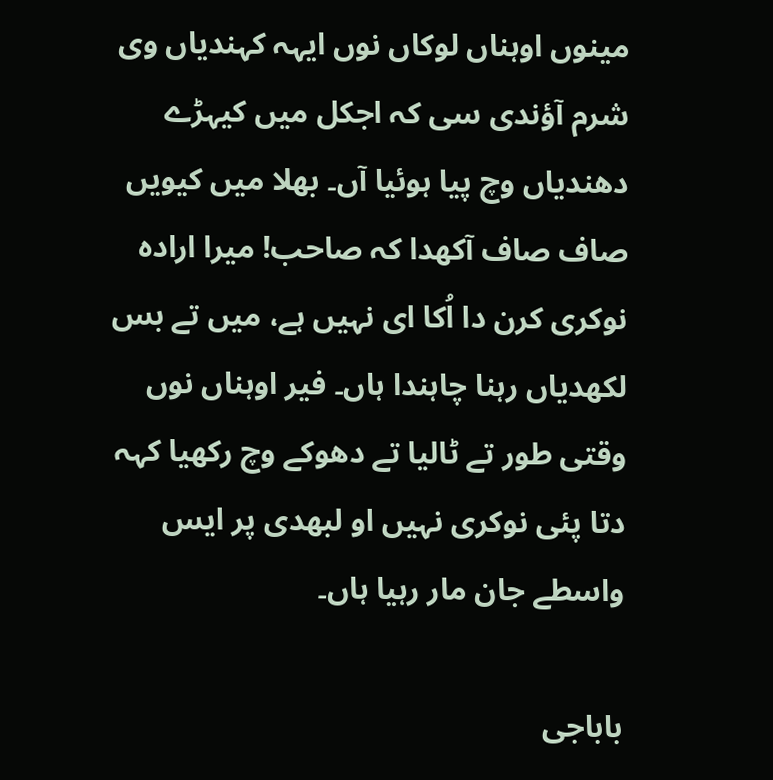مینوں اوہناں لوکاں نوں ایہہ کہندیاں وی شرم آؤندی سی کہ اجکل میں کیہڑے دھندیاں وچ پیا ہوئیا آں۔ بھلا میں کیویں صاف صاف آکھدا کہ صاحب! میرا ارادہ نوکری کرن دا اُکا ای نہیں ہے، میں تے بس لکھدیاں رہنا چاہندا ہاں۔ فیر اوہناں نوں وقتی طور تے ٹالیا تے دھوکے وچ رکھیا کہہ دتا پئی نوکری نہیں او لبھدی پر ایس واسطے جان مار رہیا ہاں۔

باباجی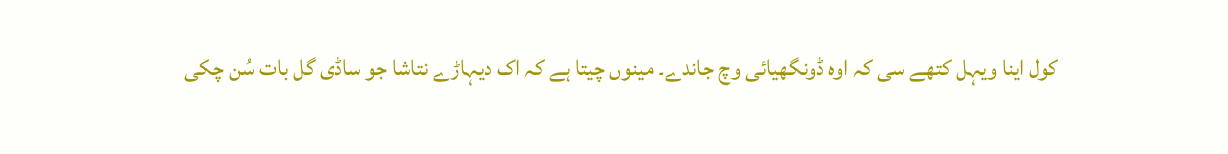کول اینا ویہل کتھے سی کہ اوہ ڈونگھیائی وچ جاندے۔ مینوں چیتا ہے کہ اک دیہاڑے نتاشا جو ساڈی گل بات سُن چکی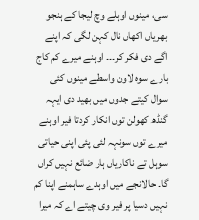سی، مینوں اوہلے وچ لیجا کے ہنجو بھریاں اکھاں نال کہن لگی کہ اپنے اگے دی فکر کر۔۔۔ اوہنے میرے کم کاج بارے سوہ لاون واسطے مینوں کئی سوال کیتے جدوں میں بھید دی ایہہ گنڈھ کھولن توں انکار کردتا فیر اوہنے میرے توں سونہہ لئی پئی اپنی حیاتی سوہل تے ناکاریاں ہار ضائع نہیں کراں گا۔ حالانجے میں اوہدے ساہمنے اپنا کم نہیں دسیا پر فیر وی چیتے اے کہ میرا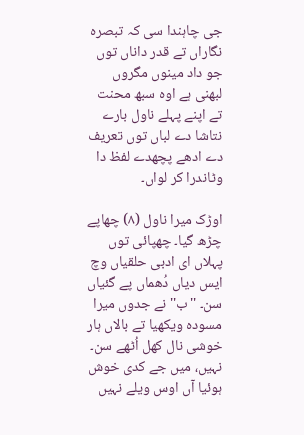جی چاہندا سی کہ تبصرہ نگاراں تے قدر داناں توں جو داد مینوں مگروں لبھنی ہے اوہ سبھ محنت تے اپنے پہلے ناول بارے نتاشا دے لباں توں تعریف دے ادھے پچھدے لفظ دا وٹاندرا کر لواں۔

اوڑک میرا ناول (٨) چھاپے چڑھ گیا۔ چھپائی توں پہلاں ای ادبی حلقیاں وچ ایس دیاں دُھماں پے گئیاں سن۔ ''ب'' نے جدوں میرا مسودہ ویکھیا تے بالاں ہار خوشی نال کھل اُٹھے سن۔ نہیں، میں جے کدی خوش ہوئیا آں اوس ویلے نہیں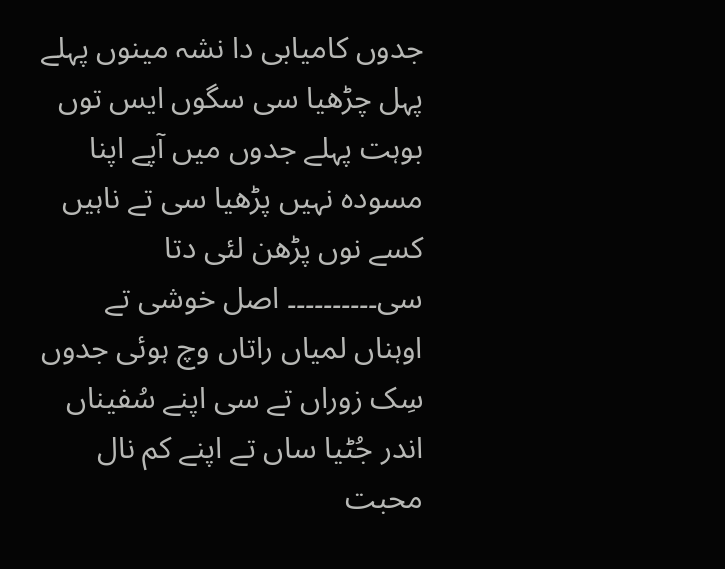جدوں کامیابی دا نشہ مینوں پہلے پہل چڑھیا سی سگوں ایس توں بوہت پہلے جدوں میں آپے اپنا مسودہ نہیں پڑھیا سی تے ناہیں کسے نوں پڑھن لئی دتا سی۔۔۔۔۔۔۔۔۔۔ اصل خوشی تے اوہناں لمیاں راتاں وچ ہوئی جدوں سِک زوراں تے سی اپنے سُفیناں اندر جُٹیا ساں تے اپنے کم نال محبت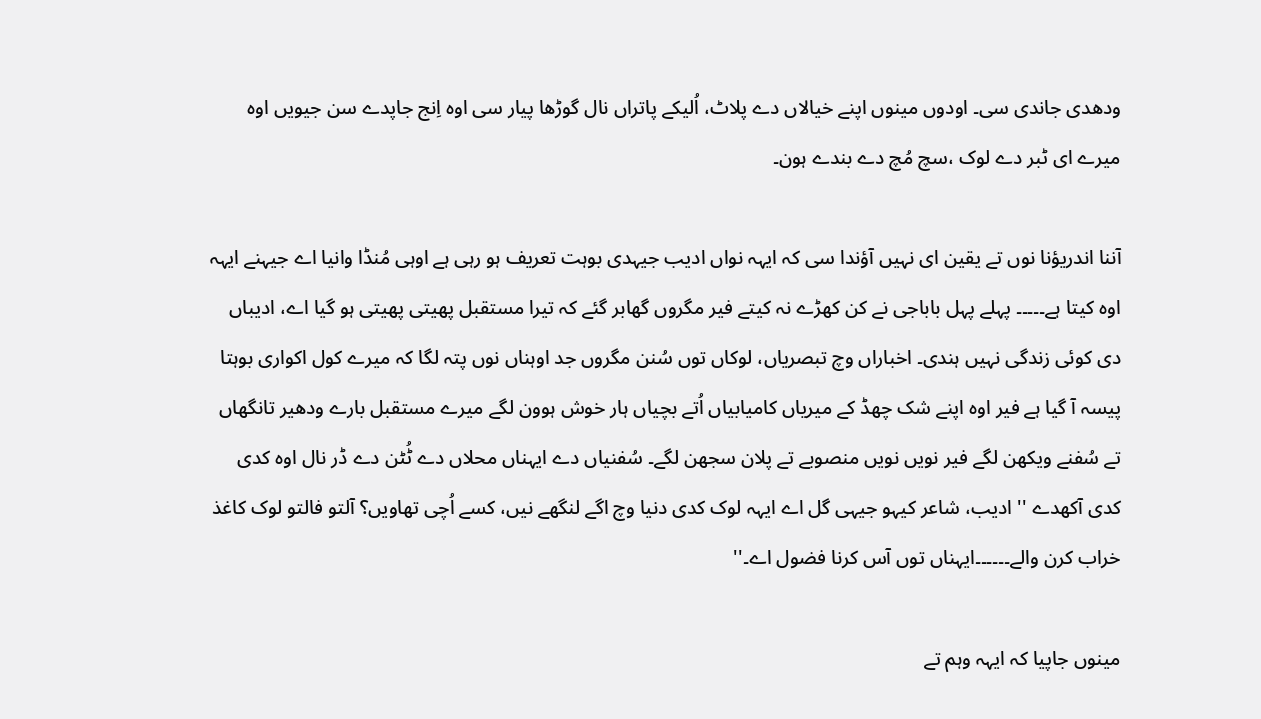ودھدی جاندی سی۔ اودوں مینوں اپنے خیالاں دے پلاٹ، اُلیکے پاتراں نال گوڑھا پیار سی اوہ اِنج جاپدے سن جیویں اوہ میرے ای ٹبر دے لوک ،سچ مُچ دے بندے ہون۔

آننا اندریؤنا نوں تے یقین ای نہیں آؤندا سی کہ ایہہ نواں ادیب جیہدی بوہت تعریف ہو رہی ہے اوہی مُنڈا وانیا اے جیہنے ایہہ اوہ کیتا ہے۔۔۔۔۔ پہلے پہل باباجی نے کن کھڑے نہ کیتے فیر مگروں گھابر گئے کہ تیرا مستقبل پھیتی پھیتی ہو گیا اے، ادیباں دی کوئی زندگی نہیں ہندی۔ اخباراں وچ تبصریاں، لوکاں توں سُنن مگروں جد اوہناں نوں پتہ لگا کہ میرے کول اکواری بوہتا پیسہ آ گیا ہے فیر اوہ اپنے شک چھڈ کے میریاں کامیابیاں اُتے بچیاں ہار خوش ہوون لگے میرے مستقبل بارے ودھیر تانگھاں تے سُفنے ویکھن لگے فیر نویں نویں منصوبے تے پلان سجھن لگے۔ سُفنیاں دے ایہناں محلاں دے ٹُٹن دے ڈر نال اوہ کدی کدی آکھدے '' ادیب، شاعر کیہو جیہی گل اے ایہہ لوک کدی دنیا وچ اگے لنگھے نیں، کسے اُچی تھاویں؟ آلتو فالتو لوک کاغذ خراب کرن والے۔۔۔۔۔۔ایہناں توں آس کرنا فضول اے۔''

مینوں جاپیا کہ ایہہ وہم تے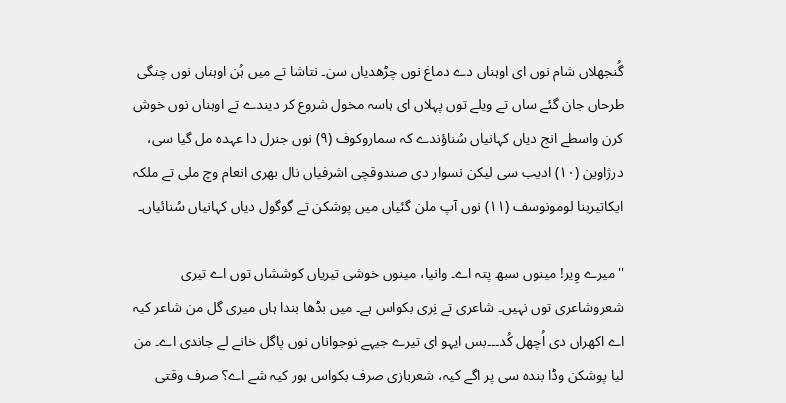گُنجھلاں شام نوں ای اوہناں دے دماغ نوں چڑھدیاں سن۔ نتاشا تے میں ہُن اوہناں نوں چنگی طرحاں جان گئے ساں تے ویلے توں پہلاں ای ہاسہ مخول شروع کر دیندے تے اوہناں نوں خوش کرن واسطے انج دیاں کہانیاں سُناؤندے کہ سماروکوف (٩) نوں جنرل دا عہدہ مل گیا سی، درژاوین (١٠) ادیب سی لیکن نسوار دی صندوقچی اشرفیاں نال بھری انعام وچ ملی تے ملکہ ایکاتیربنا لومونوسف (١١) نوں آپ ملن گئیاں میں پوشکن تے گوگول دیاں کہانیاں سُنائیاں۔

''میرے وِیر! مینوں سبھ پتہ اے۔ وانیا، مینوں خوشی تیریاں کوششاں توں اے تیری شعروشاعری توں نہیں۔ شاعری تے نِری بکواس ہے۔ میں بڈھا بندا ہاں میری گل من شاعر کیہ اے اکھراں دی اُچھل کُد۔۔۔بس ایہو ای تیرے جیہے نوجواناں نوں پاگل خانے لے جاندی اے۔ من لیا پوشکن وڈا بندہ سی پر اگے کیہ، شعربازی صرف بکواس ہور کیہ شے اے؟ صرف وقتی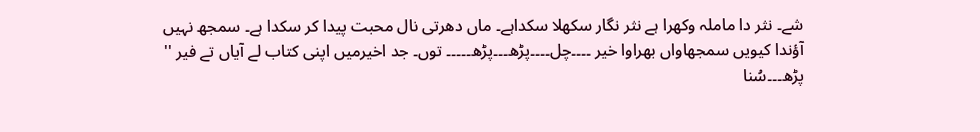شے۔ نثر دا ماملہ وکھرا ہے نثر نگار سکھلا سکداہے۔ ماں دھرتی نال محبت پیدا کر سکدا ہے۔ سمجھ نہیں آؤندا کیویں سمجھاواں بھراوا خیر ۔۔۔۔چل۔۔۔۔پڑھ۔۔۔پڑھ۔۔۔۔۔ توں۔ جد اخیرمیں اپنی کتاب لے آیاں تے فیر '' پڑھ۔۔۔سُنا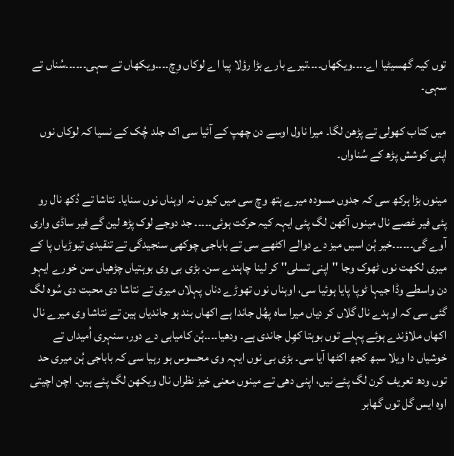توں کیہ گھسیٹیا اے۔۔۔۔ویکھاں۔۔۔۔تیرے بارے بڑا رؤلا پیا اے لوکاں وِچ۔۔۔۔ویکھاں تے سہی۔۔۔۔۔۔سُناں تے سہی۔

میں کتاب کھولی تے پڑھن لگا۔ میرا ناول اوسے دن چھپ کے آئیا سی اک جلد چُک کے نسیا کہ لوکاں نوں اپنی کوشش پڑھ کے سُناواں۔

مینوں بڑا ہرکھ سی کہ جدوں مسودہ میرے ہتھ وچ سی میں کیوں نہ اوہناں نوں سنایا۔ نتاشا تے دُکھ نال رو پئی فیر غصے نال مینوں آکھن لگ پئی ایہہ کیہ حرکت ہوئی۔۔۔۔۔ جد دوجے لوک پڑھ لین گے فیر ساڈی واری آوے گی۔۔۔۔۔۔خیر ہُن اسیں میز دے دوالے اکٹھے سی تے باباجی چوکھی سنجیدگی تے تنقیدی تیوڑیاں پا کے میری لکھت نوں ٹھوک وجا ''اپنی تسلی'' کر لینا چاہندے سن۔ بڑی بی وی بوہتیاں چڑھیاں سن خورے ایہو دن واسطے وڈا جیہا ٹوپا پایا ہوئیا سی، اوہناں نوں تھوڑے دناں پہلاں میری تے نتاشا دی محبت دی سُوہ لگ گئی سی کہ اوہدے نال گلاں کر دیاں میرا ساہ پھُل جاندا ہے اکھاں بند ہو جاندیاں ہین تے نتاشا وی میرے نال اکھاں ملاؤندے ہوئے پہلے توں بوہتا کھِل جاندی ہے۔ ودھیا۔۔۔۔ہُن کامیابی دے دور، سنہری اُمیداں تے خوشیاں دا ویلا سبھ کجھ اکٹھا آیا سی۔ بڑی بی نوں ایہہ وی محسوس ہو رہیا سی کہ باباجی ہُن میری حد توں ودھ تعریف کرن لگ پئے نیں، اپنی دھی تے مینوں معنی خیز نظراں نال ویکھن لگ پئے ہین۔ اچن اچیتی اوہ ایس گل توں گھابر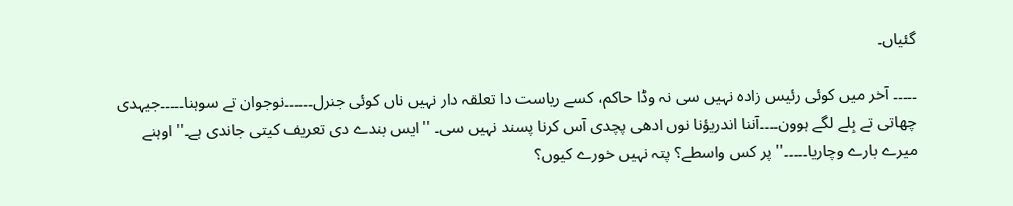گئیاں۔

۔۔۔۔۔ آخر میں کوئی رئیس زادہ نہیں سی نہ وڈا حاکم، کسے ریاست دا تعلقہ دار نہیں ناں کوئی جنرل۔۔۔۔۔۔نوجوان تے سوہنا۔۔۔۔۔جیہدی چھاتی تے بِلے لگے ہوون۔۔۔۔آننا اندریؤنا نوں ادھی پچدی آس کرنا پسند نہیں سی۔ ''ایس بندے دی تعریف کیتی جاندی ہے۔'' اوہنے میرے بارے وچاریا۔۔۔۔۔'' پر کس واسطے؟ پتہ نہیں خورے کیوں؟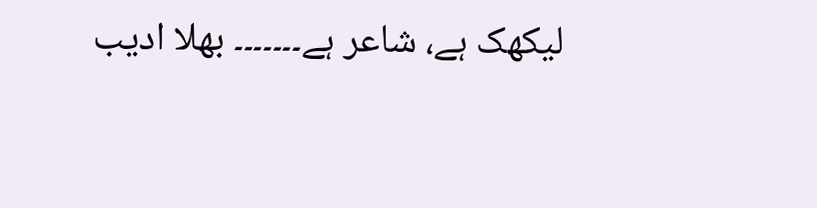لیکھک ہے، شاعر ہے۔۔۔۔۔۔۔ بھلا ادیب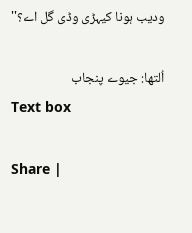ودیب ہونا کیہڑی وڈی گل اے؟''

اُلتھا: جیوے پنجاب
Text box

Share |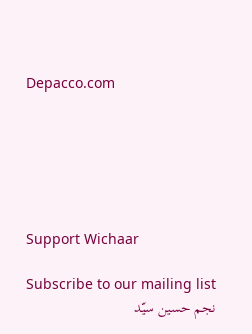Depacco.com






Support Wichaar

Subscribe to our mailing list
نجم حسین سیّد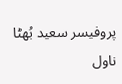پروفیسر سعید بُھٹا
ناول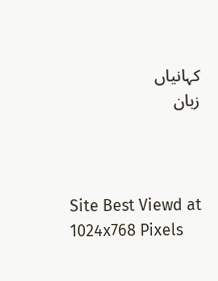کہانیاں
زبان



Site Best Viewd at 1024x768 Pixels